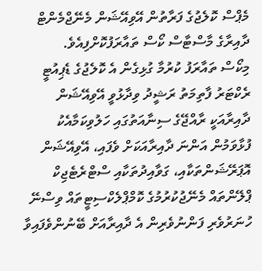މެޕްސް ކޮލެޖުގެ ފަރާތުން އޭވިއޭޝަން މެނޭޖްމެންޓް ދާއިރާގެ މާސްޓާސް ކޯސް ތައާރަފުކޮށްފިއެވެ.
މިކޯސް ތައާރަފު ކުރުމާ ގުޅިގެން އެ ކޮލެޖުގެ ޑެޕިއުޓީ ރެކްޓަރު ފާތިމަތު ރަޝީދު ވިދާޅުވީ އޭވިއޭޝަން ދާއިރާއަކީ ރާއްޖޭގެ ސިނާއަތުގައި ހަލުވިކަމާއެކު ފުޅާވަމުން އަންނަ ދާއިރާއަކަށް ވެފައި، އޭވިއޭޝަން އޮޕަރޭޝަންތަކާއި، ގަވާއިދުތަކާއި ސްޓްރެޓެޖިކް ޕްލޭންތައް މެނޭޖުކުރުމުގެ ކޮމްޕްލެކްސިޓީތައް ވިސްނޭ ހުނަރުވެރި ފަންނުވެރިން އެ ދާއިރާއަށް ބޭނުންވެފައިވާ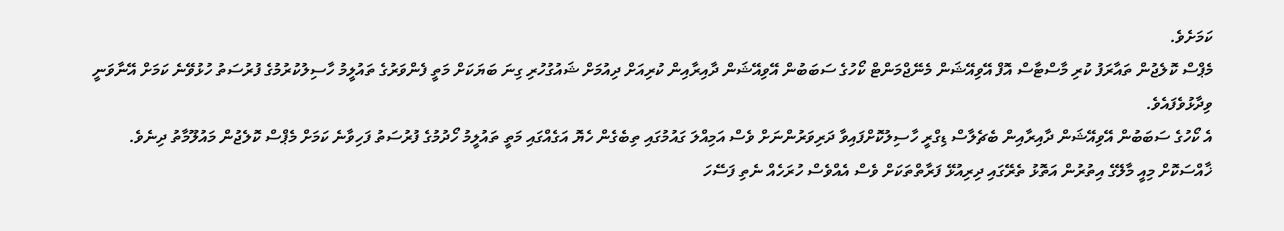ކަމަށެވެ.
މެޕްސް ކޮލެޖުން ތައާރަފު ކުރި މާސްޓާސް އޮފް އޭވިއޭޝަން މެނޭޖްމަންޓް ކޯހުގެ ސަބަބުން އޭވިއޭޝަން ދާއިރާއިން ކުރިއަށް ދިއުމަށް ޝައުގުހުރި ގިނަ ބަޔަކަށް މަތީ ފެންވަރުގެ ތައުލީމު ހާސިލުކުރުމުގެ ފުރުސަތު ހުޅުވޭނެ ކަމަށް އޭނާވަނީ ވިދާޅުވެފައެވެ.
އެ ކޯހުގެ ސަބަބުން އޭވިއޭޝަން ދާއިރާއިން ބެޗެލާސް ޑިގްރީ ހާސިލުކޮށްފައިވާ ދަރިވަރުންނަށް ވެސް އަމިއްލަ ގައުމުގައި ތިބެގެން ހެޔޮ އަގެއްގައި މަތީ ތައުލީމު ހޯދުމުގެ ފުރުސަތު ފަހިވާނެ ކަމަށް މެޕްސް ކޮލެޖުން މައުލޫމާތު ދިނެވެ.
ޚާއްސަކޮށް މިއީ މާލޭގެ އިތުރުން އަތޮޅު ތެރޭގައި ދިރިއުޅޭ ފަރާތްތަކަށް ވެސް އެއްވެސް ހުރަހެއް ނެތި ފަސޭހަ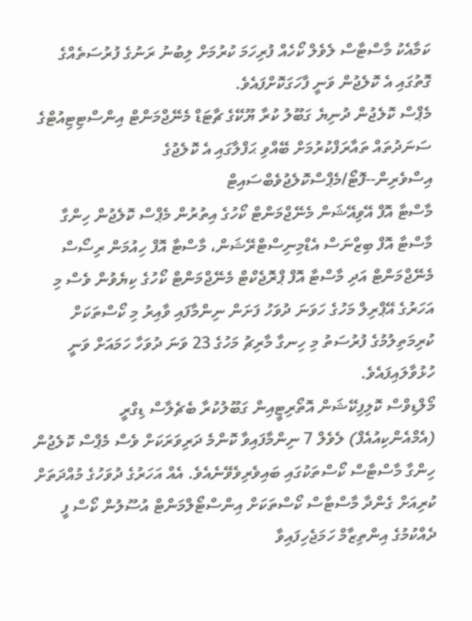ކަމާއެކު މާސްޓާސް ލެވެލް ކޯހެއް ފުރިހަމަ ކުރުމަށް ލިބުނު ރަނުގެ ފުރުސަތެއްގެ ގޮތުގައި އެ ކޮލެޖުން ވަނީ ފާހަގަކޮށްފައެވެ.
މެޕްސް ކޮލެޖުން ދުނިޔެ ގަބޫލު ކުރާ ޔޫކޭގެ ޗާޓަޑް މެނޭޖްމަންޓް އިންސްޓިޓިއުޓްގެ ސަނަދުތައް ތައާރަފްކުރުމަށް ބޭއްވި ޙަފްލާގައި އެ ކޮލެޖުގެ އިސްވެރިން--ފޮޓޯ/މެޕްސްކޮލެޖުވެބްސައިޓް
މާސްޓާ އޮފް އޭވިއޭޝަން މެނޭޖްމަންޓް ކޯހުގެ އިތުރުން މެޕްސް ކޮލެޖުން ހިންގާ މާސްޓާ އޮފް ބިޒްނަސް އެޑްމިނިސްޓްރޭޝަން، މާސްޓާ އޮފް ހިއުމަން ރިސޯސް މެނޭޖްމަންޓް އަދި މާސްޓާ އޮފް ޕްރޮޖެކްޓް މެނޭޖްމަންޓް ކޯހުގެ ކިޔެވުން ވެސް މި އަހަރުގެ އޭޕްރިލް މަހުގެ ހަވަނަ ދުވަހު ފަށަން ނިންމާފައި ވާއިރު މި ކޯސްތަކަށް ކުރިމަތިލުމުގެ ފުރުސަތު މި ހިނގާ މާރިޗު މަހުގެ 23 ވަނަ ދުވަހާ ހަމައަށް ވަނީ ހުޅުވާލައިފައެވެ.
މޯލްޑިވްސް ކޮލިފިކޭޝަން އޮތޯރިޓީއިން ގަބޫލުކުރާ ބެޗެލާސް ޑިގްރީ (އެމްއެންކިއުއެފް) ލެވެލް 7 ނިންމާފައިވާ ކޮންމެ ދަރިވަރަކަށް ވެސް މެޕްސް ކޮލެޖުން ހިންގާ މާސްޓާސް ކޯސްތަކުގައި ބައިވެރިވެވޭނެއެވެ. އެއް އަހަރުގެ ދުވަހުގެ މުއްދަތަށް ކުރިއަށް ގެންދާ މާސްޓާސް ކޯސްތަކަށް އިންސްޓޯލްމަންޓް އުސޫލުން ކޯސް ފީ ދެއްކުމުގެ އިންތިޒާމް ހަމަޖެހިފައިވާ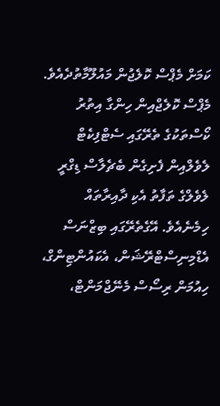ކަމަށް މެޕްސް ކޮލެޖުން މައުލޫމާތުދެއެވެ.
މެޕްސް ކޮލެޖްއިން ހިންގާ އިތުރު ކޯސްތަކުގެ ތެރޭގައި ސެޓްފިކެޓް ލެވެލްއިން ފެށިގެން ބެޗެލާސް ޑިގްރީ ލެވެލްގެ ތަފާތު އެކި ދާއިރާތައް ހިމެނެއެވެ. އޭގެތެރޭގައި ބިޒްނަސް އެޑްމިނިސްޓްރޭޝަން، އެކައުންޓިންގް، ހިއުމަން ރިސޯސް މެނޭޖްމަންޓް،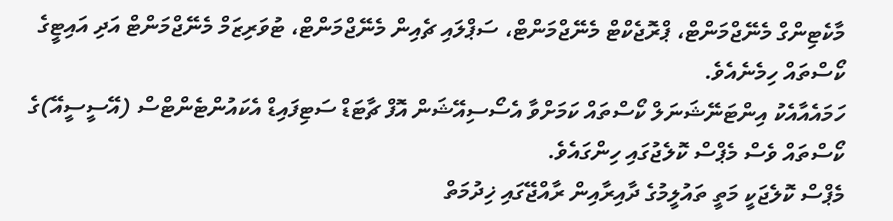މާކެޓިންގް މެނޭޖްމަންޓް، ޕްރޮޖެކްޓް މެނޭޖްމަންޓް، ސަޕްލައި ޗެއިން މެނޭޖްމަންޓް، ޓުވަރިޒަމް މެނޭޖްމަންޓް އަދި އައިޓީގެ ކޯސްތައް ހިމެނެއެވެ.
ހަމައެއާއެކު އިންޓަނޭޝަނަލް ކޯސްތައް ކަމަށްވާ އެސޯސިއޭޝަން އޮފް ޗާޓަޑް ސަޓިފައިޑް އެކައުންޓެންޓްސް (އޭސީސީއޭ)ގެ ކޯސްތައް ވެސް މެޕްސް ކޮލެޖުގައި ހިންގައެވެ.
މެޕްސް ކޮލެޖަކީ މަތީ ތައުލީމުގެ ދާއިރާއިން ރާއްޖޭގައި ޚިދުމަތް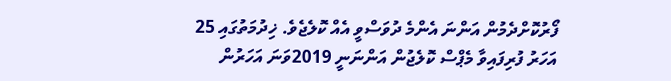ފޯރުކޮށްދެމުން އަންނަ އެންމެ ދުވަސްވީ އެއް ކޮލެޖެވެ. ޚިދުމަތުގައި 25 އަހަރު ފުރިފައިވާ މެޕްސް ކޮލެޖުން އަންނަނީ 2019ވަނަ އަހަރުން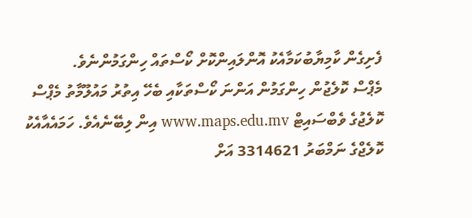ފެށިގެން ކާމިޔާބުކަމާއެކު އޮންލައިންކޮށް ކޯސްތައް ހިންގަމުންނެވެ.
މެޕްސް ކޮލެޖުން ހިންގަމުން އަންނަ ކޯސްތަކާއި ބެހޭ އިތުރު މައުލޫމާތު މެޕްސް ކޮލެޖުގެ ވެބްސައިޓް www.maps.edu.mv އިން ލިބޭނެއެވެ. ހަމައެއާއެކު ކޮލެޖްގެ ނަމްބަރު 3314621 އަށް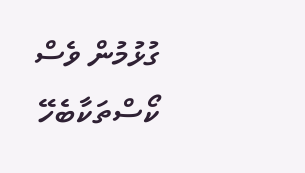ގުޅުމުން ވެސް ކޯސްތަކާބެހޭ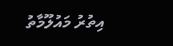އިތުރު މައުލޫމާތު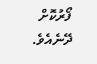ފޯރުކޮށް ދޭނެއެވެ.